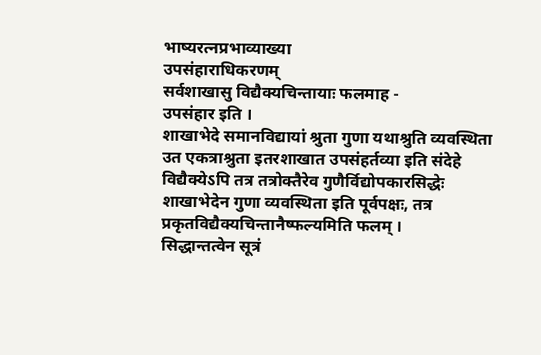भाष्यरत्नप्रभाव्याख्या
उपसंहाराधिकरणम्
सर्वशाखासु विद्यैक्यचिन्तायाः फलमाह -
उपसंहार इति ।
शाखाभेदे समानविद्यायां श्रुता गुणा यथाश्रुति व्यवस्थिता उत एकत्राश्रुता इतरशाखात उपसंहर्तव्या इति संदेहे विद्यैक्येऽपि तत्र तत्रोक्तैरेव गुणैर्विद्योपकारसिद्धेः शाखाभेदेन गुणा व्यवस्थिता इति पूर्वपक्षः, तत्र प्रकृतविद्यैक्यचिन्तानैष्फल्यमिति फलम् ।
सिद्धान्तत्वेन सूत्रं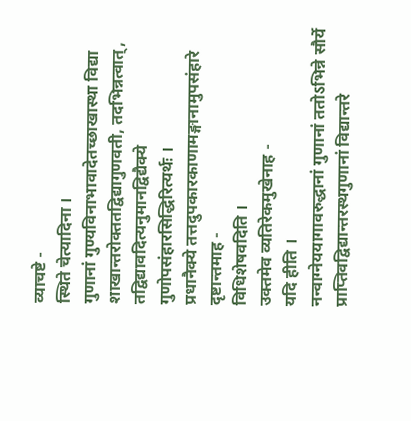व्याचष्टे -
स्थिते चेत्यादिना ।
गुणानां गुण्यविनाभावादेतच्छाखास्था विद्या शाखान्तरोक्ततद्विद्यागुणवती, तदभिन्नत्वात्, तद्विद्यावदित्यनुमानद्विद्यैक्ये गुणोपसंहारसिद्धिरित्यर्थः ।
प्रधानैक्ये तत्तदुपकारकाणामङ्गानामुपसंहारे दृष्टान्तमाह -
विधिशेषवदिति ।
उक्तमेव व्यतिरेकमुखेनाह -
यदि हीति ।
नन्वाग्नेययागावरुद्धानां गुणानां ततोऽभिन्ने सौर्ये प्राप्तिवद्विद्यान्तरस्थगुणानां विद्यान्तरे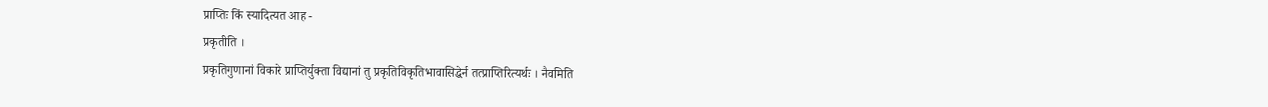प्राप्तिः किं स्यादित्यत आह -
प्रकृतीति ।
प्रकृतिगुणानां विकारे प्राप्तिर्युक्ता विद्यानां तु प्रकृतिविकृतिभावासिद्धेर्न तत्प्राप्तिरित्यर्थः । नैवमिति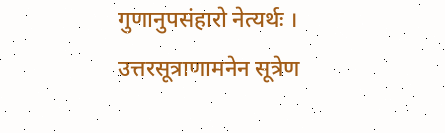गुणानुपसंहारो नेत्यर्थः ।
उत्तरसूत्राणामनेन सूत्रेण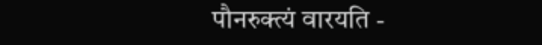पौनरुक्त्यं वारयति -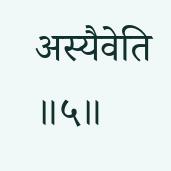अस्यैवेति ॥५॥